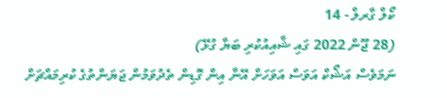ކޯލް ގާރލް - 14
(28 ޖޫން 2022 ގައި ޝާއިއުކުރި ބަޔާ ގުޅޭ)
ނަމަވެސް އަޝޯކް އަވަސް އަވަހަށް އޭނާ އިން ގޮޑިން ތެދުވަމުން ޖަޔަންތުގެ ކުރިމައްޗަށް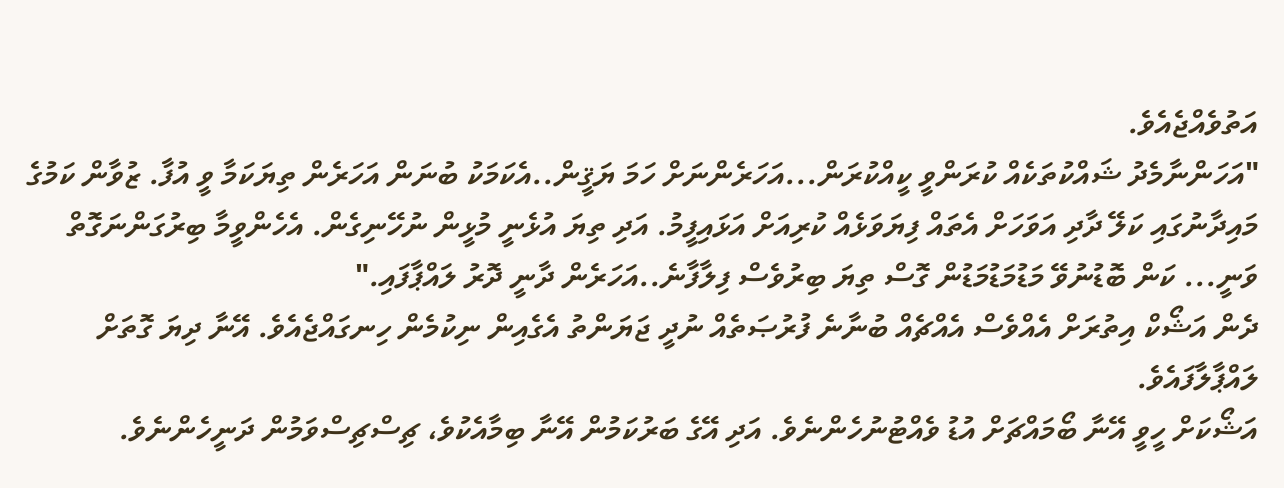އަތުވެއްޖެއެވެ.
"އަހަންނާމެދު ޝައްކުތަކެއް ކުރަންވީ ކީއްކުރަން...އަހަރެންނަށް ހަމަ ޔަޤީން..އެކަމަކު ބުނަން އަހަރެން ތިޔަކަމާ ވީ އުފާ. ޒުވާން ކަމުގެ މައިދާނުގައި ކަލޭ ދާދި އަވަހަށް އެތައް ފިޔަވަޅެއް ކުރިއަށް އަޅައިފީމު. އަދި ތިޔަ އުޅެނީ މުޅީން ނުހޭނިގެން. އެހެންވީމާ ބިރުގަންނަގޮތް ވަނީ... ކަން ބޮޑުނުވޭ މަޑުމަޑުމަޑުން ގޮސް ތިޔަ ބިރުވެސް ފިލާފާނެ..އަހަރެން ދާނީ ދޮރު ލައްޕާފައި."
ދެން އަޝޯކް އިތުރަށް އެއްވެސް އެއްޗެއް ބުނާނެ ފުރުޞަތެއް ނުދީ ޖަޔަންތު އެގެއިން ނިކުމެން ހިނގައްޖެއެވެ. އޭނާ ދިޔަ ގޮތަށް ލައްޕާލާފައެވެ.
އަޝޯކަށް ހީވީ އޭނާ ބޯމައްޗަށް އުޑު ވެއްޓުނުހެންނެވެ. އަދި އޭގެ ބަރުކަމުން އޭނާ ބިމާއެކުވެ، ޗިސްޗިސްވަމުން ދަނީހެންނެވެ.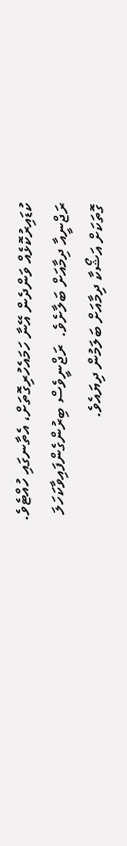ކުޑައިރުކޮޅެއް ވަންދެން އޭނާ ހަމައެހުރިގޮތަށް، އެތާނގައި ހުއްޓެވެ. ރަޖްނީއާ ދިމާއަށް ބަލާށެވެ.  ރަޖްނީވެސް ބިރުންގެންފައިވާކަހަލަ ގޮތަކަށް އަޝޯކާ ދިމާއަށް ބަލަމުން ދިޔައެވެ.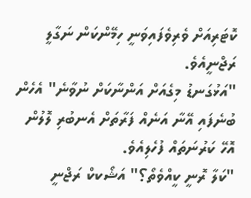ކޮޓަރިއަށް ވެރިވެފައިވަނީ ހިމޭންކަން ނަގާލީ ރަޖްނީއެވެ.
"އަޅުގަނޑު މިގެއަށް އަންނާކަށް ނުވާނެ" އެހެން ބުނެފައި އޭނާ އަނެއް ފަރާތަށް އެނބުރި ލޮލުން އޮހޭ ކަރުނަތައް ފުހެލިއެވެ.
"ކަލާ ރޮނީ ކީއްވެތޯ؟" އަޝޯކކް ރަޖްނީ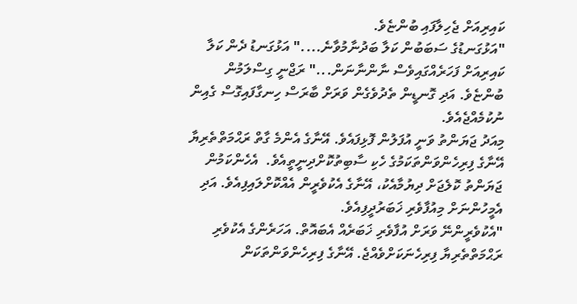ކައިރިއަށް ޖެހިލާފައި ބުންޏެވެ.
"އަޅުގަނޑުގެ ސަބަބުން ކަލާ ބަދުނާމުވާނެ...." އަޅުގަނޑު ދެން ކަލާ ކައިރިއަށް ފަހަރެއްގައިވެސް ނާންނާނަން..." ރަޖްނީ ގިސްލަމުން ބުންޏެވެ. އަދި ގޮނޑީން ތެދުވެގެން ވަރަށް ބާރަސް ހިނގާފައިގޮސް ގެއިން ނުކުމެއްޖެއެވެ.
މިއަދު ޖަޔަންތު ވަނީ އުފަލުން ފޮޅިފައެވެ. އޭނާގެ އެންމެ ގާތް ރަޙްމަތްތެރިޔާ އޭނާގެ ފިރިހެންވަންތަކަމުގެ ހެކި ސާބިތުކޮށްދިނީތީއެވެ.  އެހެންކަމުން ޖަޔަންތު ކޮލެޖަށް ދިޔުމާއެކު، އޭނާގެ އެކުވެރީން އެއްކޮށްލައިފިއެވެ. އަދި އެމީހުންނަށް މިއުފާވެރި ޚަބަރުދީފިއެވެ.
"އެކުވެރީންނޭ ވަރަށް އުފާވެރި ޚަބަރެއް އެބައޮތް. އަހަރެންގެ އެކުވެރި ރަޙްމަތްތެރިޔާ ފިރިހެނަކަށްވެއްޖެ. އޭނާގެ ފިރިހެންވަންތަކަން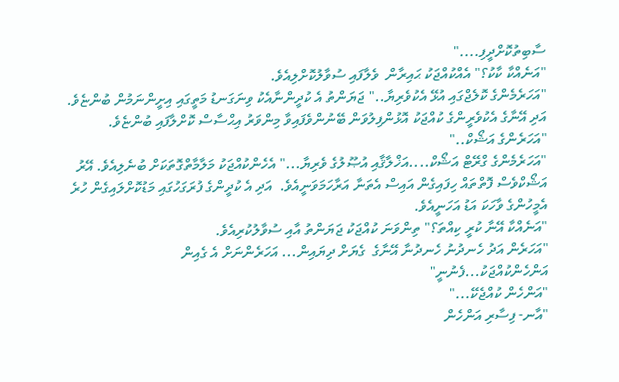ސާބިތުކޮށްދީފި...."
"އަނެއްކާ ކާކު؟" އެއްކުއްޖަކު ޙައިރާން  ވެލާފައި ސުވާލުކޮށްލިއެވެ.
"އަހަރެމެންގެ ކޮލެޖްގައި އުޅޭ އެކުވެރިޔާ.." ޖަޔަންތު އެ ކުދީންނާއެކު ވިނަގަނޑު މަތީގައި އިށީންނަމުން ބުންޏެވެ. އަދި އޭނާގެ އެކުވެރީންގެ ކުއްޖަކު އޮޅުންފިލުވަން ބޭނުންވެފައިވާ މިންވަރު އިޙްސާސް ކޮށްލާފައި ބުންޏެވެ. "އަހަރެންގެ އަޝޯކް.."
"އަހަރެމެންގެ ގްރޭޓް އަޝޯކް....އަޚްލާޤާއި އުޞޫލުގެ ވެރިޔާ..." އެހެންކުއްޖަކު މަލާމާތްގޮތަކަށް ބުނެލިއެވެ. އޭރު އަޝޯކްވެސް ފޮތްތައް ހިފައިގެން އައިސް އެތަނާ އަރާހަމަވަނީއެވެ.  އަދި އެ ކުދީންގެ ފުރަގަހުގައި މަޑުކޮށްލައިގެން ހުރެ އެމީހުންގެ ވާހަކަ އަޑު އަހަނީއެވެ.
"އަނެއްކާ އޭނާ ކުރީ ކިއްތަ؟" ތިންވަނަ ކުއްޖަކު ޖަޔަންތު އާއި ސުވާލުކުރިއެވެ.
"އަހަރެން އަދު ހެނދުނު ހެނދުނާ އޭނާގެ  ގެޔަށް ދިޔައިން... އަހަރެންނަށް އެ ގެއިން އަންހެންކުއްޖަކު...ފެނުނީ"
"އަންހެން ކުއްޖެކޭ..."
"އާނ- ފިސާރި އަންހެން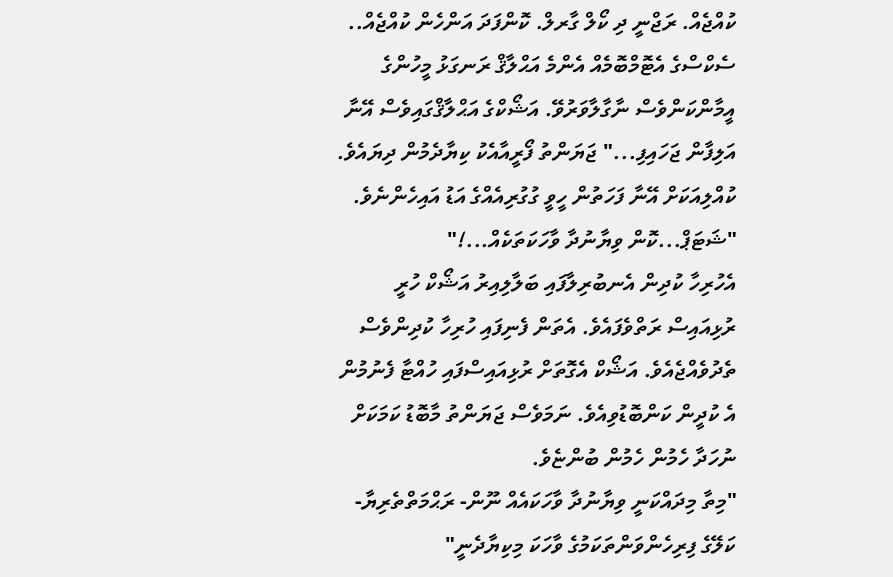ކުއްޖެއް. ރަޖްނީ ދި ކޯލް ގާރލް. ކޮންފަދަ އަންހެން ކުއްޖެއް.. ސެކްސްގެ އެޓޮމްބޮމެއް އެންމެ އަޙްލާޤް ރަނގަޅު މީހުންގެ އީމާންކަންވެސް ނާގާލާވަރުވޭ. އަޝޯކްގެ އަޙްލާޤްގައިވެސް އޭނާ އަލިފާން ޖަހައިފި..." ޖަޔަންތު ފޯރީއާއެކު ކިޔާދެމުން ދިޔައެވެ. ކުއްލިއަކަށް އޭނާ ފަހަތުން ހީވީ ގުގުރިއެއްގެ އަޑު އައިހެންނެވެ.
"ޝަޓަޕް...ކޮން ވިޔާނުދާ ވާހަކަތަކެއް...!"
އެހުރިހާ ކުދިން އެނބުރިލާފައި ބަލާލިއިރު އަޝޯކް ހުރީ ރުޅިއައިސް ރަތްވެފައެވެ. އެތަން ފެނިފައި ހުރިހާ ކުދިންވެސް ތެދުވެއްޖެއެވެ. އަޝޯކް އެގޮތަށް ރުޅިއައިސްފައި ހުއްޓާ ފެނުމުން އެ ކުދީން ކަންބޮޑުވިއެވެ. ނަމަވެސް ޖަޔަންތު މާބޮޑު ކަމަކަށް ނުހަދާ ހެމުން ހެމުން ބުންޏެވެ.
"މިތާ މިދައްކަނީ ވިޔާނުދާ ވާހަކައެއް ނޫން- ރަޙްމަތްތެރިޔާ- ކަލޭގެ ފިރިހެންވަންތަކަމުގެ ވާހަކަ މިކިޔާދެނީ"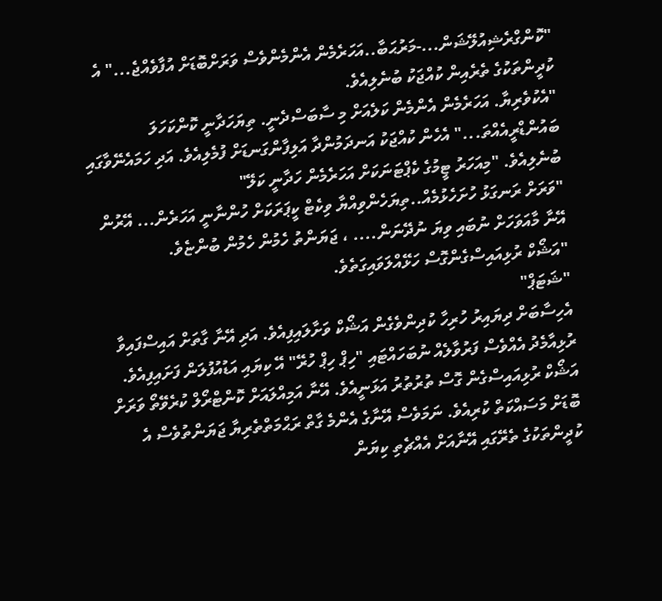"ކޮންގްރެޝިއުލޭޝަން...-މަރުޙަބާ..އަހަރެމެން އެންމެންވެސް ވަރަށްބޮޑަށް އުފާވެއްޖެ..." އެ ކުދީންތަކުގެ ތެރެއިން ކުއްޖަކު ބުނެލިއެވެ.
"އެކުވެރިޔާ. އަހަރެމެން އެންމެން ކަލެއަށް މި ސާބަސްދެނީ. ތިޔަހަދާނީ ކޮންކަހަލަ ބައުންޑްރީއެއްތަ..." އެހެން ކުއްޖަކު އަނދަމުންދާ އަލިފާންގަނޑަށް ފުމެލިއެވެ. އަދި ހަމައެނޭވާގައި ބުނެލިއެވެ. "މިއަހަރު ޓީމުގެ ކެޕްޓަނަކަށް އަހަރެމެން ހަދާނީ ކަލޭ"
"ވަރަށް ރަނގަޅު ހުށަހެޅުމެއް..ތިޔަހެންވިއްޔާ ވިކެޓް ކީޕަރަކަށް ހުންނާނީ އަހަރެން... އޭރުން އޭނާ މާއަވަހަށް ނުބައި ވިޔަ ނުދޭނަން.... ، ޖަޔަންތު ހެމުން ހެމުން ބުންޏެވެ.
"އަޝޯކް ރުޅިއައިސްގެންގޮސް ހަޅޭއްލަވައިގަތެވެ.
"ޝަޓަޕް"
އެހިސާބަށް ދިޔައިރު ހުރިހާ ކުދިންވެގެން އަޝޯކް ވަށާލައިފިއެވެ. އަދި އޭނާ ގާތަށް އައިސްފައިވާ ރުޅިއާމެދު އެއްވެސް ފަރުވާލެއް ނުބަހައްޓައި "ހިޕް ހިޕް ހުރޭ" އޭ ކިޔައި އަޑުއުފުލަން ފަށައިފިއެވެ. އަޝޯކް ރުޅިއައިސްގެން ގޮސް ތުރުތުރު އަޅަނީއެވެ. އޭނާ އަމިއްލައަށް ކޮންޓްރޯލް ކުރެވޭތޯ ވަރަށް ބޮޑަށް މަސައްކަތް ކުރިއެވެ. ނަމަވެސް އޭނާގެ އެންމެ ގާތް ރަޙްމަތްތެރިޔާ ޖަޔަންތުވެސް އެ ކުދީންތަކުގެ ތެރޭގައި އޭނާއަށް އެއްޗެތި ކިޔަން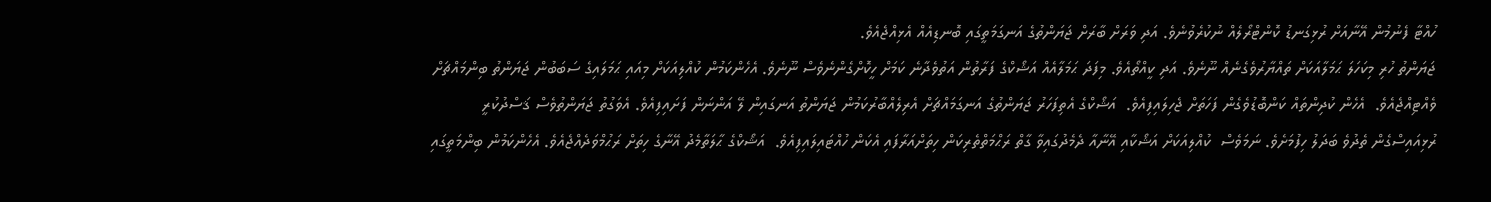ހުއްޓާ ފެނުމުން އޭނާއަށް ރުޅިގަނޑު ކޮންޓްރޯލެއް ނުކުރެވުނެވެ. އަދި ވަރަށް ބާރަށް ޖަޔަންތުގެ އަނގަމަތީގައި ބޮނޑިއެއް އެޅިއްޖެއެވެ.
ޖަޔަންތު ހުރި މިކަހަލަ ޙަމަލާއަކަށް ތައްޔާރުވެގެނެއް ނޫނެވެ. އަދި ކީއްތޯއެވެ. މިފަދަ ޙަމަލާއެއް އަޝޯކްގެ ފަރާތުން އަތުވެދާނެ ކަމަށް ހީކޮށްގެންނެވެސް ނޫނެވެ. އެހެންކަމުން ކުއްލިއަކަށް މިއައި ޙަމަލައިގެ ސަބަބުން ޖަޔަންތު ބިންމައްޗަށް ވެއްޓިއްޖެއެވެ.  އެހެން ކުދިންތައް ކަންބޮޑުވެގެން ފަހަތަށް ޖެހިލައިފިއެވެ.  އަޝޯކްގެ އެތިފަހަރު ޖަޔަންތުގެ އަނގަމައްޗަށް އެރިލެއްބާރުކަމުން ޖަޔަންތު އަނގައިން ލޭ އަންނަން ފަށައިފިއެވެ. އެވަގުތު ޖަޔަންތުވެސް ޤަސްދުކުރީ ރުޅިއައިސްގެން ތެދުވެ ބަދަލު ހިފުމަށެވެ. ނަމަވެސް  ކުއްލިއަކަށް އަޝޯކާއި އޭނާއާ ދެމެދުގައިވާ ގާތް ރަޙްމަތްތެރިކަން ހިތަށްއަރާފައި އެކަން ހުއްޓައިލައިފިއެވެ.  އަޝޯކްގެ ޙާލަތާމެދު އޭނާގެ ހިތަށް ރަޙުމްވަދެއްޖެއެވެ. އެހެންކަމުން ބިންމަތީގައި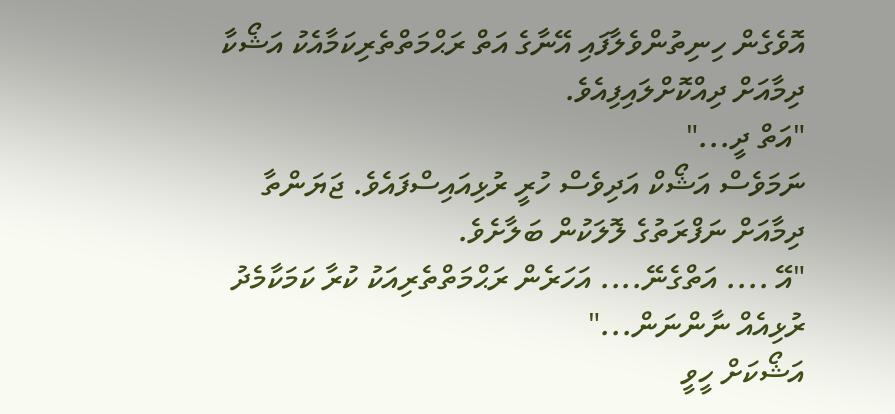އޮވެގެން ހިނިތުންވެލާފައި އޭނާގެ އަތް ރަޙްމަތްތެރިކަމާއެކު އަޝޯކާ ދިމާއަށް ދިއްކޮށްލައިފިއެވެ.
"އަތް ދީ..."
ނަމަވެސް އަޝޯކް އަދިވެސް ހުރީ ރުޅިއައިސްފައެވެ. ޖަޔަންތާ ދިމާއަށް ނަފްރަތުގެ ލޮލަކުން ބަލާށެވެ.
"އޭ .... އަތްގެނޭ.... އަހަރެން ރަޙްމަތްތެރިއަކު ކުރާ ކަމަކާމެދު ރުޅިއެއް ނާންނަން..."
އަޝޯކަށް ހީވީ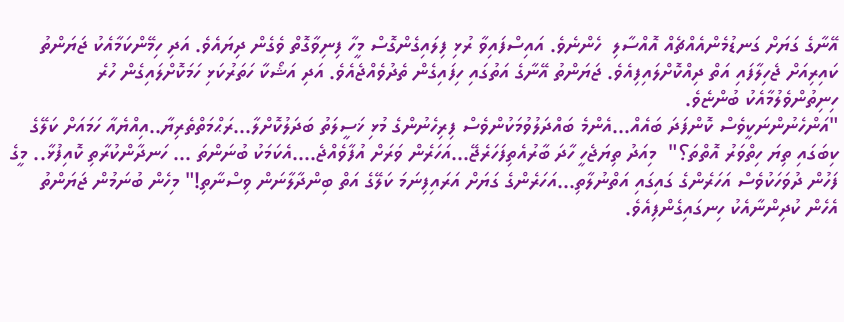އޭނާގެ ގަޔަށް ގަނޑުމެންއެއްޗެއް އޮއްސާލި  ހެންނެވެ. އައިސްފައިވާ ރުޅި ފިލައިގެންގޮސް މީހާ ފިނިވާގޮތް ވެގެން ދިޔައެވެ. އަދި ހިމޭންކަމާއެކު ޖަޔަންތު ކައިރިއަށް ޖެހިލާފައި އަތް ދިއްކޮށްލައިފިއެވެ. ޖަޔަންތު އޭނާގެ އަތުގައި ހިފައިގެން ތެދުވެއްޖެއެވެ. އަދި އަޝޯކާ ހަތަރުކަޅި ހަމަކޮށްލައިގެން ހުރެ ހިނިތުންވެލުމާއެކު ބުންޏެވެ.
"އަންހެނުންނަކީވެސް ކޮންފަދަ ބައެއް...އެންމެ ބައްދަލުވުމަކުންވެސް ފިރިހެނުންގެ މުޅި ޚަސީލަތު ބަދަލުކޮށްލާ...ރަޙްމަތްތެރިޔާ..އިއްޔެއާ ހަމައަށް ކަލޭގެ ކިބަގައި ތިޔަ ހިތްވަރު އޮތްތަ؟"  މިއަދު ތިޔަޖެހީ ހާދަ ބާރުއެތިފަހަރެޖޭ...އަހަރެން ވަރަށް އުފާވެއްޖެ....އެކަމަކު ބުނަންތަ ... ހަނދާންކުރާތި ކޮއިފުޅާ.. މީގެ ފަހުން ދުވަހަކުވެސް އަހަރެންގެ ގައިގައި އަތްނުލާތި...އަހަރެންގެ ގަޔަށް އަރައިފިނަމަ ކަލޭގެ އަތް ބިންދާލާނަން ވިސްނާތި!" މިހެން ބުނަމުން ޖަޔަންތު އެހެން ކުދިންނާއެކު ހިނގައިގެންފިއެވެ.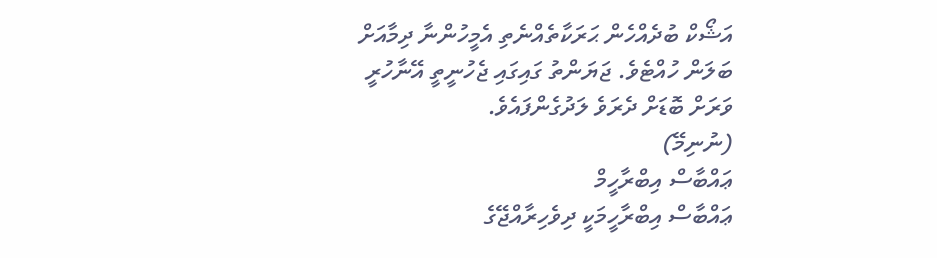އަޝޯކް ބުދެއްހެން ޙަރަކާތެއްނެތި އެމީހުންނާ ދިމާއަށް ބަލަން ހުއްޓެވެ. ޖަޔަންތު ގައިގައި ޖެހުނީތީ އޭނާހުރީ ވަރަށް ބޮޑަށް ދެރަވެ ލަދުގެންފައެވެ.
(ނުނިމޭ)
ޢައްބާސް އިބްރާހީމް
ޢައްބާސް އިބްރާހީމަކީ ދިވެހިރާއްޖޭގެ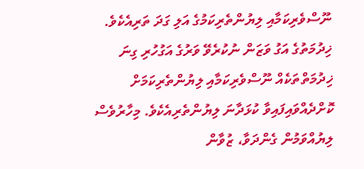ނޫސްވެރިކަމާއި ލިޔުންތެރިކަމުގެ އަލި ގަދަ ތަރިއެކެވެ. ޚިދުމަތުގެ އަގު ވަޒަން ނުކުރެވޭ ވަރުގެ އަގުހުރި ގިނަ ޚިދުމަތްތަކެއް ނޫސްވެރިކަމާއި ލިޔުންތެރިކަމަށް ކޮށްދެއްވައިފައިވާ ކުޅަދާނަ ލިޔުންތެރިއެކެވެ. މިހާރުވެސް ލިޔުއްވަމުން ގެންދަވާ، ޒުވާން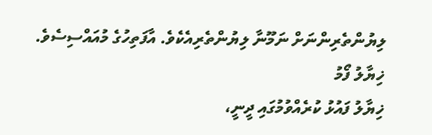ލިޔުންތެރިންނަށް ނަމޫނާ ލިޔުންތެރިއެކެވެ. އާފަތިހުގެ މުއައްސިސެވެ.
ޚިޔާލު ފޯމު
ޚިޔާލު ފައުޅު ކުރެއްވުމުގައި ދީނީ،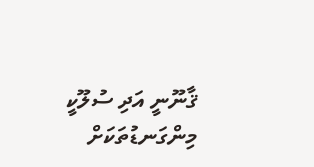ޤާނޫނީ އަދި ސުލޫކީ މިންގަނޑުތަކަށް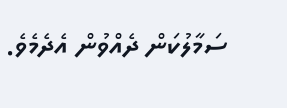ސަމާލުކަން ދެއްވުން އެދެމެވެ.